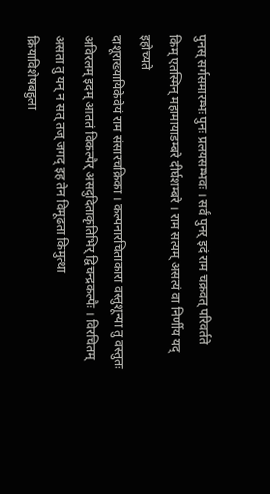पुनस् सर्गसमारम्भः पुनः प्रलयसम्भवः । सर्वं पुनर् इदं राम चक्रवत् परिवर्तते
किम् एतस्मिन् महामायाडम्बरे दीर्घशम्बरे । राम सत्यम् असत्यं वा निर्णीय यद् इहोच्यते
दाशूराख्यायिकेवेयं राम संसारचक्रिका । कल्पनारचिताकारा वस्तुशून्या तु वस्तुतः
अविरलम् इदम् आततं विकल्पैर् असदुदिताकृतिभिर् द्विचन्द्रकल्पैः । विरचितम् असता तु यन् न सत् तज् जगद् इह तेन विमूढता किमुत्था
क्रियाविशेषबहुला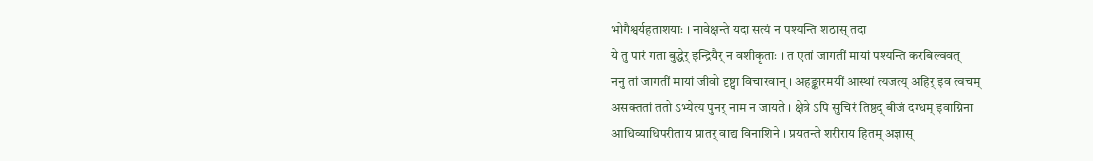भोगैश्वर्यहताशयाः । नावेक्षन्ते यदा सत्यं न पश्यन्ति शठास् तदा
ये तु पारं गता बुद्धेर् इन्द्रियैर् न वशीकृताः । त एतां जागतीं मायां पश्यन्ति करबिल्ववत्
ननु तां जागतीं मायां जीवो दृष्ट्वा विचारवान् । अहङ्कारमयीं आस्थां त्यजत्य् अहिर् इव त्वचम्
असक्ततां ततो ऽभ्येत्य पुनर् नाम न जायते । क्षेत्रे ऽपि सुचिरं तिष्ठद् बीजं दग्धम् इवाग्निना
आधिव्याधिपरीताय प्रातर् वाद्य विनाशिने । प्रयतन्ते शरीराय हितम् अज्ञास्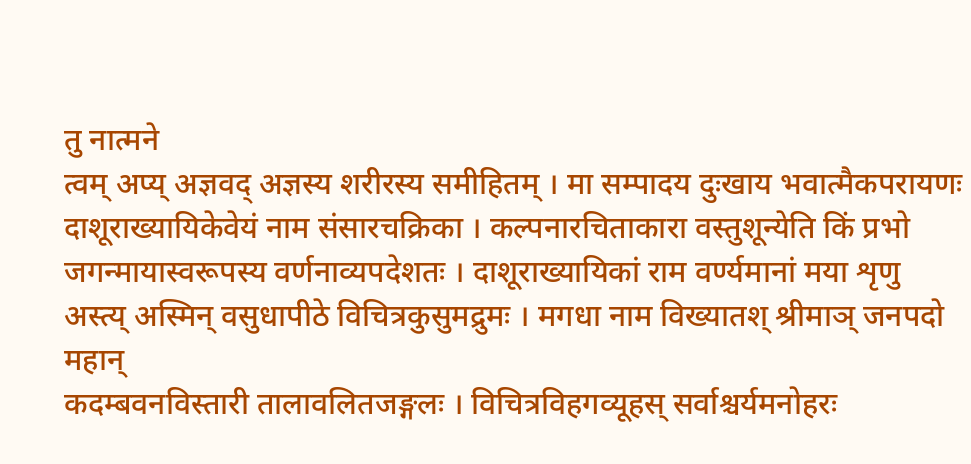तु नात्मने
त्वम् अप्य् अज्ञवद् अज्ञस्य शरीरस्य समीहितम् । मा सम्पादय दुःखाय भवात्मैकपरायणः
दाशूराख्यायिकेवेयं नाम संसारचक्रिका । कल्पनारचिताकारा वस्तुशून्येति किं प्रभो
जगन्मायास्वरूपस्य वर्णनाव्यपदेशतः । दाशूराख्यायिकां राम वर्ण्यमानां मया शृणु
अस्त्य् अस्मिन् वसुधापीठे विचित्रकुसुमद्रुमः । मगधा नाम विख्यातश् श्रीमाञ् जनपदो महान्
कदम्बवनविस्तारी तालावलितजङ्गलः । विचित्रविहगव्यूहस् सर्वाश्चर्यमनोहरः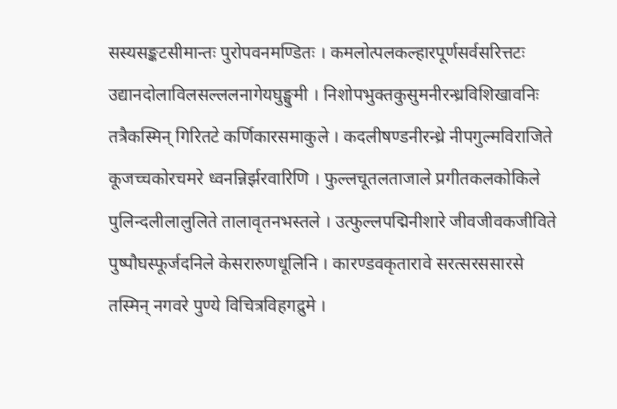सस्यसङ्कटसीमान्तः पुरोपवनमण्डितः । कमलोत्पलकल्हारपूर्णसर्वसरित्तटः
उद्यानदोलाविलसल्ललनागेयघुङ्घुमी । निशोपभुक्तकुसुमनीरन्ध्रविशिखावनिः
तत्रैकस्मिन् गिरितटे कर्णिकारसमाकुले । कदलीषण्डनीरन्ध्रे नीपगुल्मविराजिते
कूजच्चकोरचमरे ध्वनन्निर्झरवारिणि । फुल्लचूतलताजाले प्रगीतकलकोकिले
पुलिन्दलीलालुलिते तालावृतनभस्तले । उत्फुल्लपद्मिनीशारे जीवजीवकजीविते
पुष्पौघस्फूर्जदनिले केसरारुणधूलिनि । कारण्डवकृतारावे सरत्सरससारसे
तस्मिन् नगवरे पुण्ये विचित्रविहगद्रुमे ।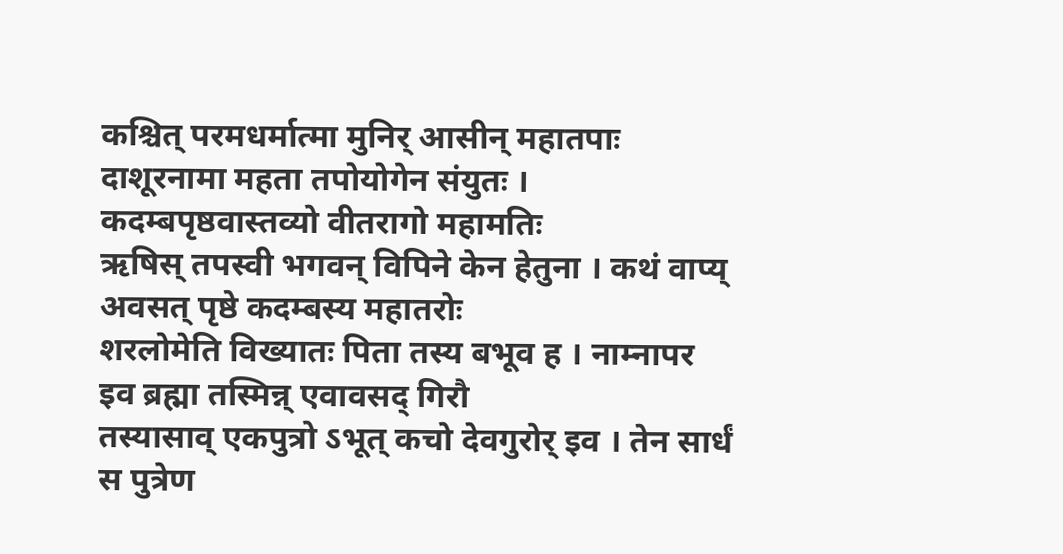कश्चित् परमधर्मात्मा मुनिर् आसीन् महातपाः
दाशूरनामा महता तपोयोगेन संयुतः । कदम्बपृष्ठवास्तव्यो वीतरागो महामतिः
ऋषिस् तपस्वी भगवन् विपिने केन हेतुना । कथं वाप्य् अवसत् पृष्ठे कदम्बस्य महातरोः
शरलोमेति विख्यातः पिता तस्य बभूव ह । नाम्नापर इव ब्रह्मा तस्मिन्न् एवावसद् गिरौ
तस्यासाव् एकपुत्रो ऽभूत् कचो देवगुरोर् इव । तेन सार्धं स पुत्रेण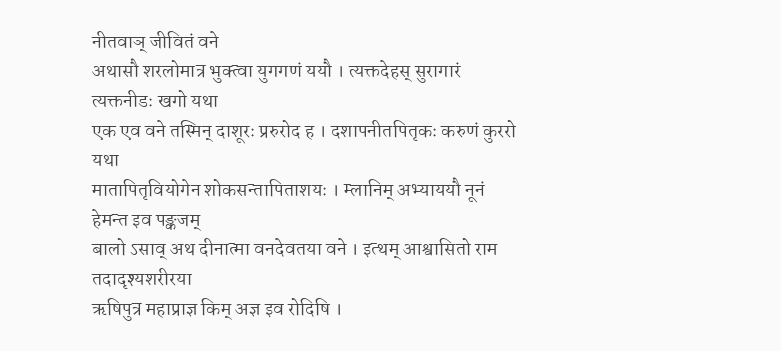नीतवाञ् जीवितं वने
अथासौ शरलोमात्र भुक्त्वा युगगणं ययौ । त्यक्तदेहस् सुरागारं त्यक्तनीडः खगो यथा
एक एव वने तस्मिन् दाशूरः प्ररुरोद ह । दशापनीतपितृकः करुणं कुररो यथा
मातापितृवियोगेन शोकसन्तापिताशयः । म्लानिम् अभ्याययौ नूनं हेमन्त इव पङ्कजम्
बालो ऽसाव् अथ दीनात्मा वनदेवतया वने । इत्थम् आश्वासितो राम तदादृश्यशरीरया
ऋषिपुत्र महाप्राज्ञ किम् अज्ञ इव रोदिषि ।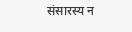संसारस्य न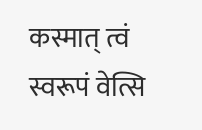कस्मात् त्वं स्वरूपं वेत्सि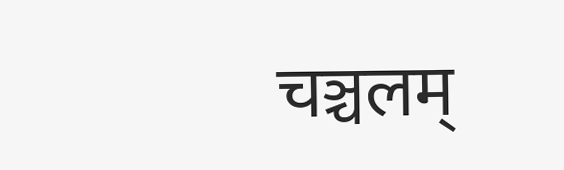चञ्चलम्